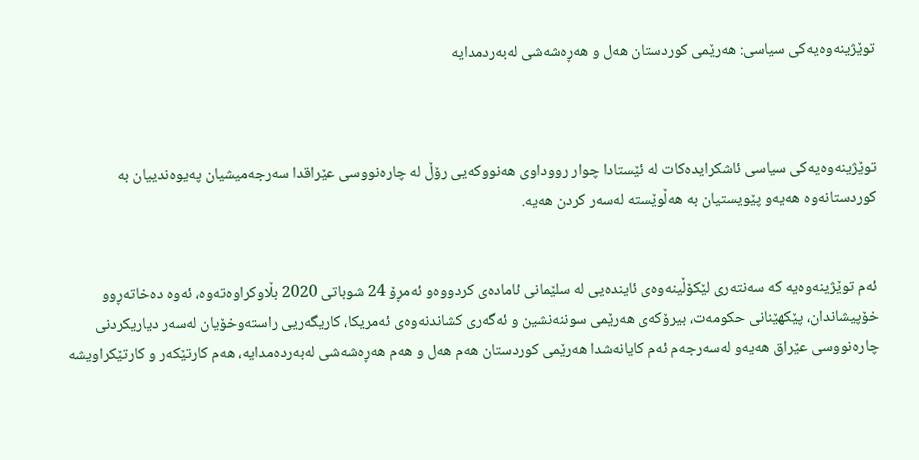توێژینەوەیەكی سیاسی: هەرێمی كوردستان هەل و هەڕەشەشی لەبەردمدایە



توێژینەوەیەكی سیاسی ئاشكرایدەكات لە ئێستادا چوار رووداوی هەنووكەیی رۆڵ لە چارەنووسی عێراقدا سەرجەمیشیان پەیوەندییان بە كوردستانەوە هەیەو پێویستیان بە هەڵوێستە لەسەر كردن هەیە.


ئەم توێژینەوەیە كە سەنتەری لێكۆڵینەوەی ئایندەیی لە سلێمانی ئامادەی كردووەو ئەمڕۆ 24 شوباتی 2020 بڵاوكراوەتەوە، ئەوە دەخاتەڕوو خۆپیشاندان، پێکهێنانی حکومەت، بیرۆکەی هەرێمی سوننەنشین و ئەگەری کشاندنەوەی ئەمریکا، كاریگەریی راستەوخۆیان لەسەر دیاریكردنی چارەنووسی عێراق هەیەو لەسەرجەم ئەم كایانەشدا هەرێمی كوردستان هەم هەل و هەم هەڕەشەشی لەبەردەمدایە، هەم کارتێکەر و کارتێکراویشە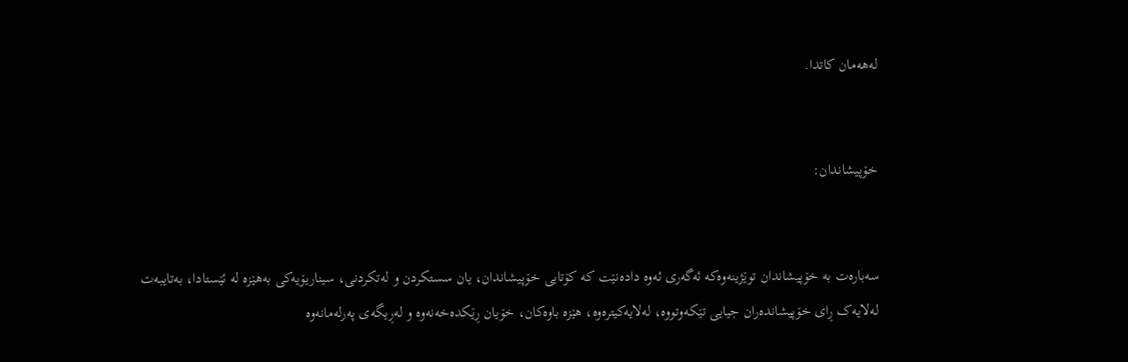لەهەمان كاتدا.


خۆپیشاندان:


سەبارەت بە خۆپیشاندان توێژینەوەكە ئەگەری ئەوە دادەنێت كە کۆتایی خۆپیشاندان، یان سستکردن و لەتکردنی، سیناریۆیەکی بەهێزە لە ئێستادا، بەتایبەت لەلایەک ڕای خۆپیشاندەران جیایی تێکەوتووە، لەلایەکیترەوە، هێزە باوەکان، خۆیان ڕێکدەخەنەوە و لەڕیگەی پەرلەمانەوە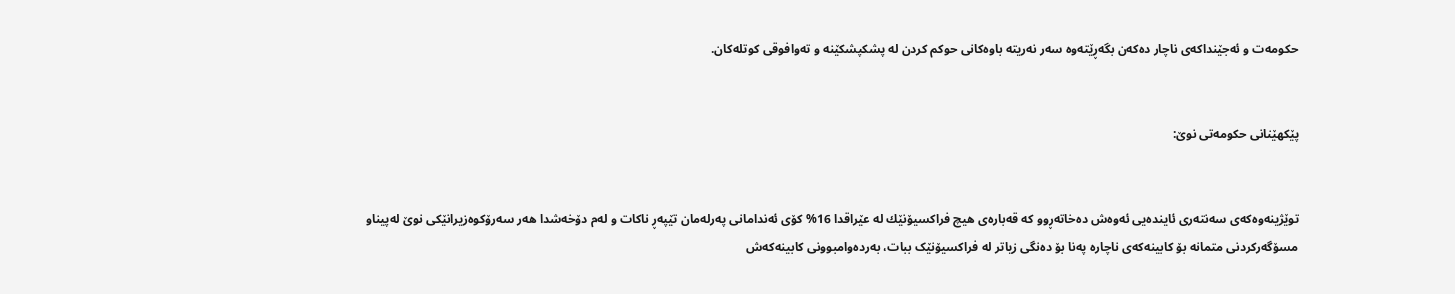حکومەت و ئەجێنداکەی ناچار دەکەن بگەڕێتەوە سەر نەریتە باوەکانی حوکم کردن لە پشکپشکێنە و تەوافوقی کوتلەکان.


پێكهێنانی حكومەتی نوێ:


توێژینەوەكەی سەنتەری ئایندەیی ئەوەش دەخاتەڕوو كە قەبارەی هیچ فراكسیۆنێك لە عێراقدا 16% كۆی ئەندامانی پەرلەمان تێپەڕ ناكات و لەم دۆخەشدا هەر سەرۆکوەزیرانێکی نوێ لەپیناو مسۆگەرکردنی متمانە بۆ کابینەکەی ناچارە پەنا بۆ دەنگی زیاتر لە فراکسیۆنێک ببات، بەردەوامبوونی کابینەکەش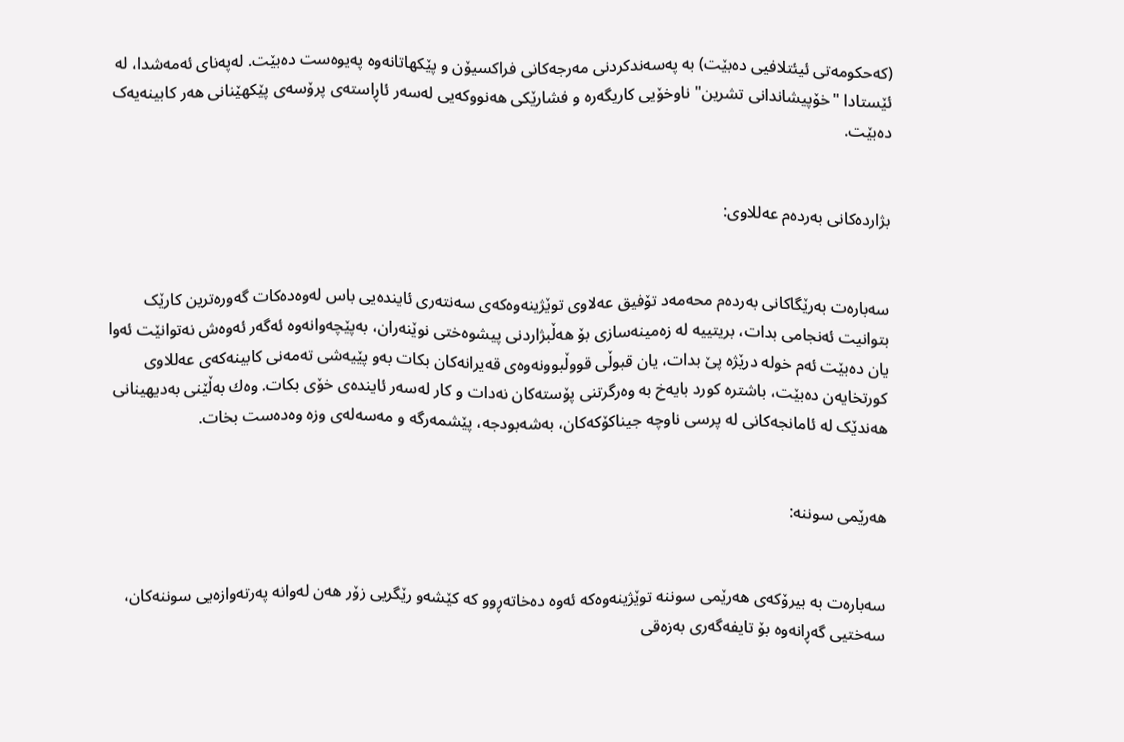(کەحکومەتی ئیئتلافیی دەبێت) بە پەسەندکردنی مەرجەکانی فراکسیۆن و پێکهاتانەوە پەیوەست دەبێت. لەپەنای ئەمەشدا، لە ئێستادا "خۆپیشاندانی تشرین" ناوخۆیی کاریگەرە و فشارێکی هەنووکەیی لەسەر ئاڕاستەی پرۆسەی پێکهێنانی هەر کابینەیەک دەبێت.


بژاردەكانی بەردەم عەللاوی:


سەبارەت بەرێگاكانی بەردەم محەمەد تۆفیق عەلاوی توێژینەوەكەی سەنتەری ئایندەیی باس لەوەدەكات گەورەترین کارێک بتوانیت ئەنجامی بدات، بریتییە لە زەمینەسازی بۆ هەڵبژاردنی پیشوەختی نوێنەران، بەپێچەوانەوە ئەگەر ئەوەش نەتوانێت ئەوا یان دەبێت ئەم خولە درێژە پێ بدات، یان قبوڵی قووڵبوونەوەی قەیرانەكان بكات بەو پێیەشی تەمەنی کابینەکەی عەللاوی کورتخایەن دەبێت، باشترە کورد بایەخ بە وەرگرتنی پۆستەکان نەدات و كار لەسەر ئایندەی خۆی بكات. وەك بەڵێنی بەدیهینانی هەندێک لە ئامانجەکانی لە پرسی ناوچە جیناکۆکەکان، بەشەبودجە، پێشمەرگە و مەسەلەی وزە وەدەست بخات.


هەرێمی سوننە:


سەبارەت بە بیرۆكەی هەرێمی سوننە توێژینەوەكە ئەوە دەخاتەڕوو كە كێشەو رێگریی زۆر هەن لەوانە پەرتەوازەیی سوننەكان، سەختیی گەڕانەوە بۆ تایفەگەری بەزەقی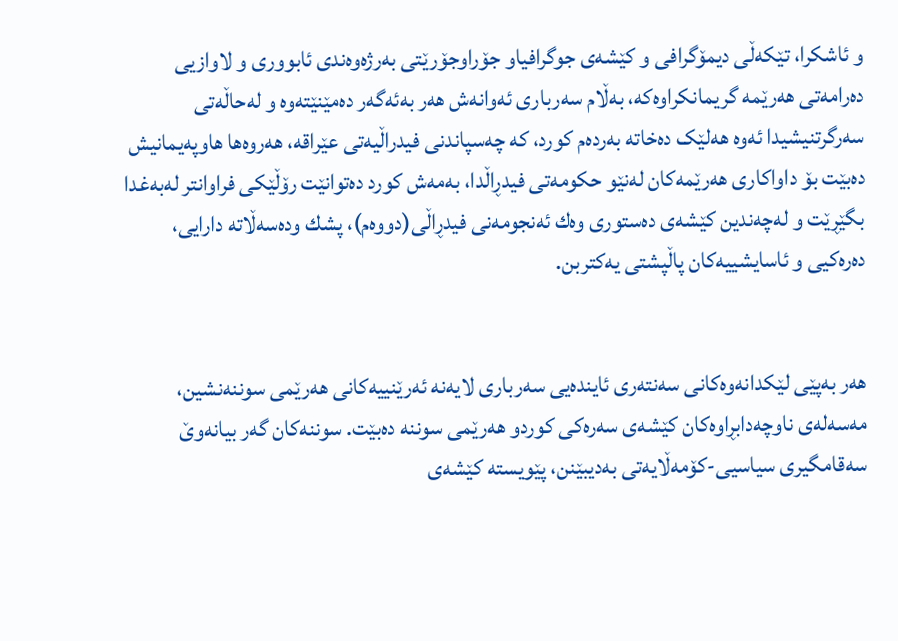و ئاشكرا، تێكەڵی دیمۆگرافی و كێشەی جوگرافیاو جۆراوجۆرێتی بەرژەوەندی ئابووری و لاوازیی دەرامەتی هەرێمە گریمانكراوەكە، بەڵام سەرباری ئەوانەش هەر بەئەگەر دەمێنێتەوە و لەحاڵەتی سەرگرتنیشیدا ئەوە هەلێک ده‌خاته‌ به‌رده‌م كورد‌، كە چه‌سپاندنی فیدراڵیه‌تی عێراقە، هه‌روه‌ها هاوپه‌یمانیش ده‌بێت بۆ داواكاری هه‌رێمه‌كان له‌نێو حكومه‌تی فیدڕاڵدا، به‌مه‌ش كورد ده‌توانێت رۆڵێكی فراوانتر له‌به‌غدا بگێڕێت و له‌چه‌ندین كێشه‌ی ده‌ستوری وه‌ك ئه‌نجومه‌نی فیدڕاڵی(دووه‌م)، پشك وده‌سه‌ڵاته‌ دارایی، ده‌ره‌كیی و ئاسایشییەکان پاڵپشتی یه‌كتربن.


هەر بەپێی لێكدانەوەكانی سەنتەری ئایندەیی سه‌رباری لایه‌نه‌ ئه‌رێنییه‌كانی هه‌رێمی سوننه‌نشین، مه‌سه‌له‌ی ناوچه‌دابڕاوه‌كان كێشه‌ی سه‌ره‌كی كوردو هه‌رێمی سوننه‌ ده‌بێت. سوننه‌كان گه‌ر بیانه‌‌وێ سه‌قامگیری سیاسیی-كۆمه‌ڵایه‌تی به‌دیبێنن، پێویسته‌ كێشه‌ی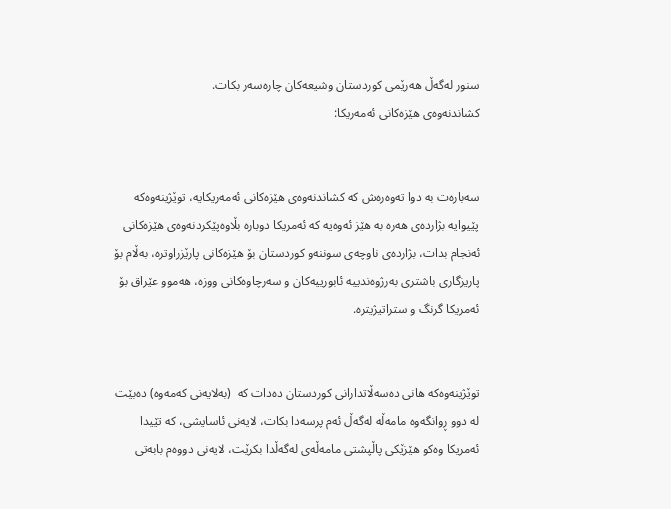سنور له‌گه‌ڵ‌ هه‌رێمی كوردستان وشیعه‌كان چاره‌سه‌ر بكات.
كشاندنەوەی هێزەكانی ئەمەریكا:


سەبارەت بە دوا تەوەرەش كە كشاندنەوەی هێزەكانی ئەمەریكایە، توێژینەوەكە پێیوایە بژارده‌ی هه‌ره‌ به‌ هێز ئه‌وه‌یه‌ كه‌ ئه‌مریكا دوباره‌ بڵاوەپێكردنه‌وه‌ی هێزه‌كانی  ئه‌نجام بدات، بژارده‌ی ناوچه‌ی سوننه‌و كوردستان بۆ هێزه‌كانی پارێزراوتره، به‌ڵام بۆ پاریزگاری باشتری به‌رژوه‌ندییه‌ ئابورییه‌كان و سەرچاوەکانی ووزه‌، هه‌موو عێراق بۆ ئه‌مریكا گرنگ ‌و ستراتیژیتره‌.


توێژینەوەكە هانی دەسەڵاتدارانی كوردستان دەدات كە  (به‌لایه‌نی كه‌مەوە) ده‌بێت له‌ دوو ڕوانگەوه‌ مامه‌ڵه‌ له‌گە‌ڵ ئه‌م پرسەدا‌ بكات، لایه‌نی ئاسایشی، كه‌ تێیدا ئه‌مریكا وه‌كو هێزێكی پاڵپشتی مامه‌ڵه‌ی له‌گه‌ڵدا بكرێت، لایه‌نی دووه‌م بابه‌تی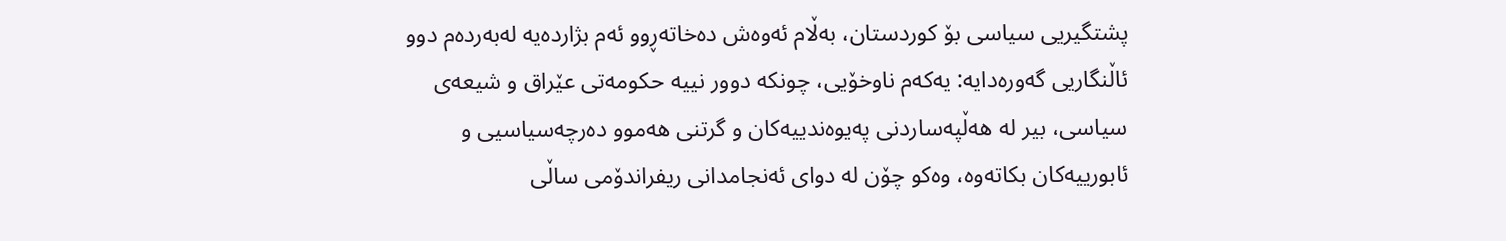پشتگیریی سیاسی بۆ كوردستان، به‌ڵام ئەوەش دەخاتەڕوو ئه‌م بژارده‌یه‌ له‌به‌رده‌م دوو ئاڵنگاریی گه‌وره‌دایه‌: یەکەم ناوخۆیی، چونکە دوور نییه‌ حكومه‌تی عێراق و شیعەی سیاسی‌، بیر له‌ هه‌ڵپه‌ساردنی په‌یوه‌ندییه‌كان و گرتنی هه‌موو ده‌رچەسیاسیی و ئابورییه‌كان بكاته‌وه‌، وه‌كو چۆن له‌ دوای ئه‌نجامدانی ریفراندۆمی ساڵی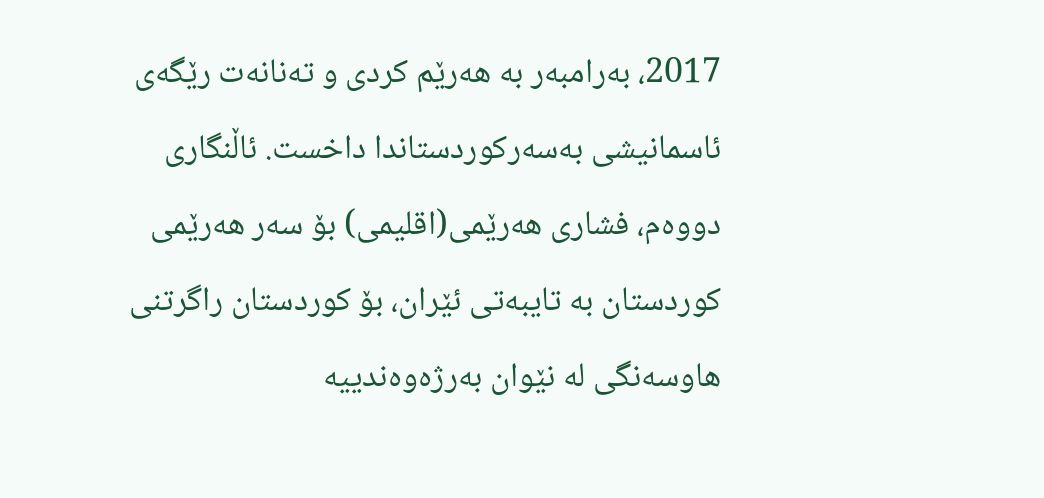2017، به‌رامبه‌ر به‌ هەرێم کردی و تەنانەت رێگه‌ی ئاسمانیشی به‌سه‌ركوردستاندا داخست. ئاڵنگاری دووه‌م، فشاری هه‌رێمی(اقلیمی) بۆ سه‌ر هه‌رێمی كوردستان به‌ تایبه‌تی ئێران، بۆ كوردستان راگرتنی هاوسه‌نگی له‌ نێوان به‌رژە‌وه‌ندییه‌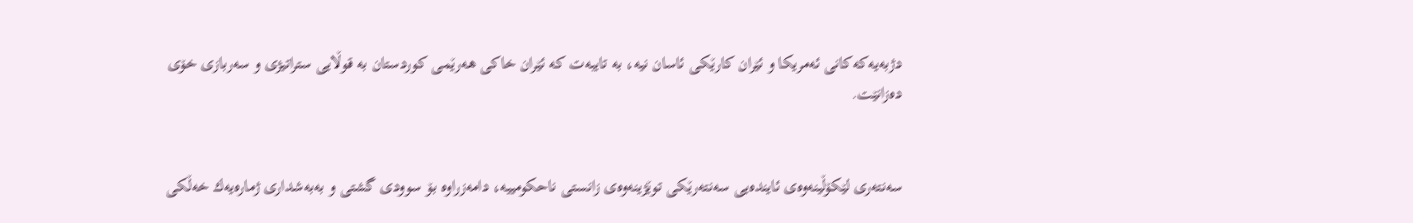دژبه‌یه‌كه‌كانی ئه‌مریكا و ئێران كارێكی ئاسان نیه‌، به‌ تایبه‌ت كه‌ ئێران خاكی هه‌رێمی كوردستان بە قوڵایی ستراتیژی و سه‌ربازی خۆی دەزانێت.


سەنتەری لێكۆڵینەوەی ئایندەیی سەنتەرێكی توێژینەوەی زانستی ناحكومییە، دامەزراوە بۆ سوودی گشتی و بەبەشداری ژمارەیەك خەڵكی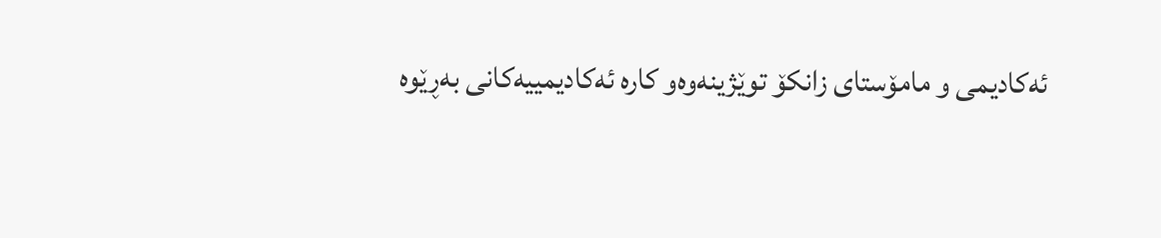ئەكادیمی و مامۆستای زانكۆ توێژینەوەو كارە ئەكادیمییەكانی بەڕێوە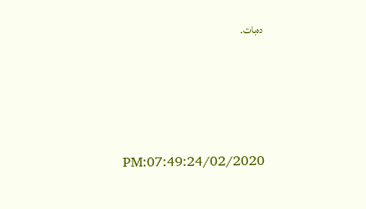دەبات.




PM:07:49:24/02/2020